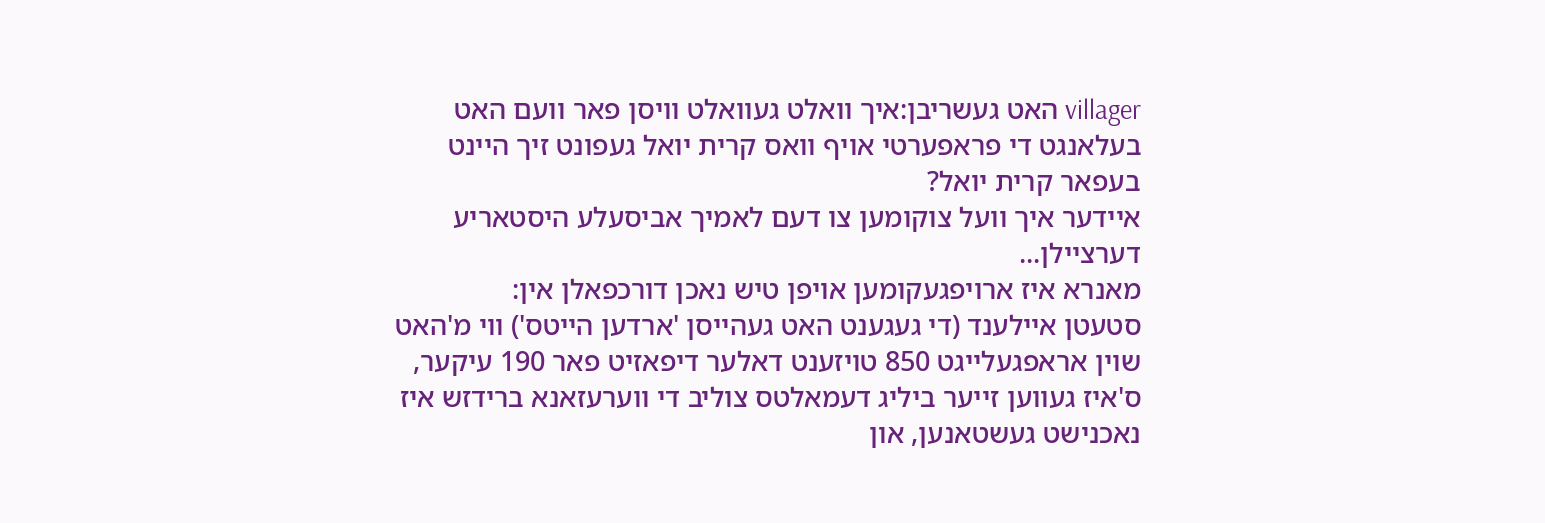villager האט געשריבן:איך וואלט געוואלט וויסן פאר וועם האט בעלאנגט די פראפערטי אויף וואס קרית יואל געפונט זיך היינט בעפאר קרית יואל?
איידער איך וועל צוקומען צו דעם לאמיך אביסעלע היסטאריע דערציילן...
מאנרא איז ארויפגעקומען אויפן טיש נאכן דורכפאלן אין:
סטעטן איילענד (די געגענט האט געהייסן 'ארדען הייטס') ווי מ'האט שוין אראפגעלייגט 850 טויזענט דאלער דיפאזיט פאר 190 עיקער, ס'איז געווען זייער ביליג דעמאלטס צוליב די ווערעזאנא ברידזש איז נאכנישט געשטאנען, און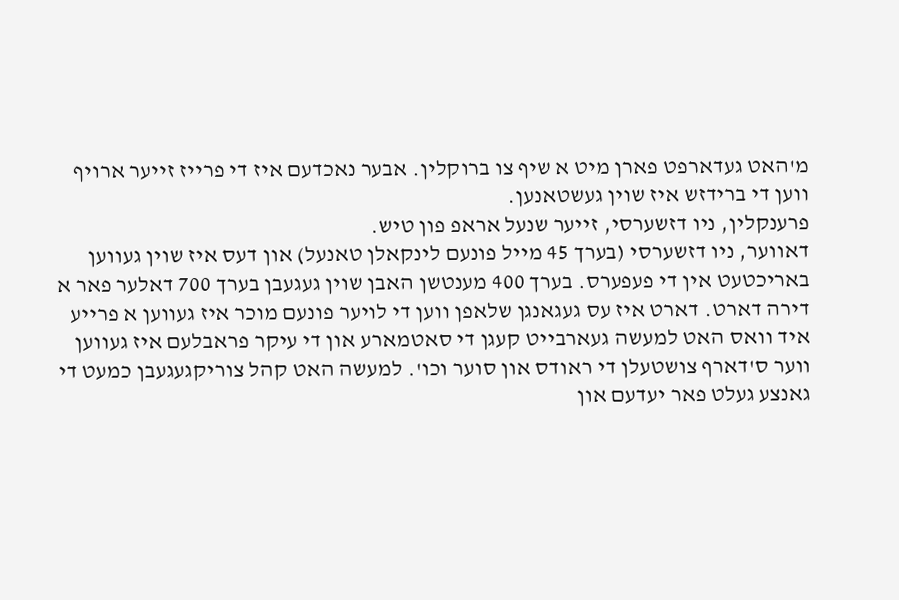מ'האט געדארפט פארן מיט א שיף צו ברוקלין. אבער נאכדעם איז די פרייז זייער ארויף ווען די ברידזש איז שוין געשטאנען.
פרענקלין, ניו דזשערסי, זייער שנעל אראפ פון טיש.
דאווער, ניו דזשערסי (בערך 45 מייל פונעם לינקאלן טאנעל) און דעס איז שוין געווען באריכטעט אין די פעפערס. בערך 400 מענטשן האבן שוין געגעבן בערך 700 דאלער פאר א דירה דארט. דארט איז עס געגאנגן שלאפן ווען די לויער פונעם מוכר איז געווען א פרייע איד וואס האט למעשה געארבייט קעגן די סאטמארע און די עיקר פראבלעם איז געווען ווער ס'דארף צושטעלן די ראודס און סוער וכו'. למעשה האט קהל צוריקגעגעבן כמעט די גאנצע געלט פאר יעדעם און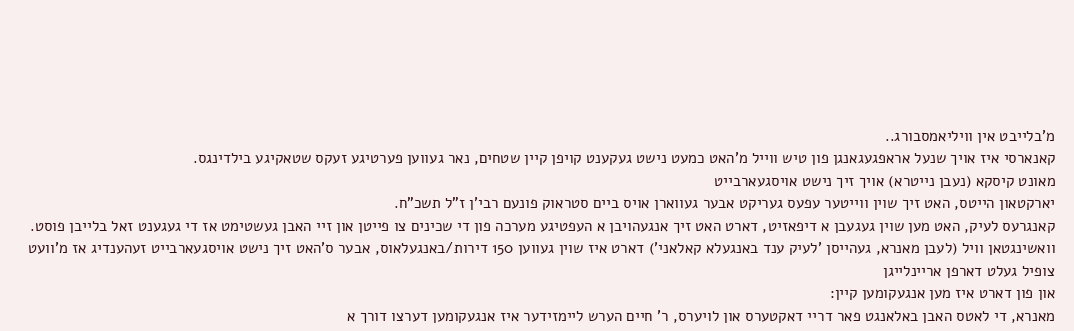מ'בלייבט אין וויליאמסבורג..
קאנארסי איז אויך שנעל אראפגעגאנגן פון טיש ווייל מ'האט כמעט נישט געקענט קויפן קיין שטחים, נאר געווען פערטיגע זעקס שטאקיגע בילדינגס.
מאונט קיסקא (נעבן נייטרא) אויך זיך נישט אויסגעארבייט
יארקטאון הייטס, האט זיך שוין ווייטער עפעס געריקט אבער געווארן אויס ביים סטראוק פונעם רבי'ן ז"ל תשכ"ח.
קאנגרעס לעיק, האט מען שוין געגעבן א דיפאזיט, דארט האט זיך אנגעהויבן א העפטיגע מערכה פון די שכינים צו פייטן און זיי האבן געשטימט אז די געגענט זאל בלייבן פוסט.
וואשינגטאן וויל (לעבן מאנרא, געהייסן 'לעיק ענד באנגעלא קאלאני') דארט איז שוין געווען 150 דירות/באנגעלאוס, אבער ס'האט זיך נישט אויסגעארבייט זעהענדיג אז מ'וועט צופיל געלט דארפן אריינלייגן
און פון דארט איז מען אנגעקומען קיין:
מאנרא, די לאטס האבן באלאנגט פאר דריי דאקטערס און לויערס, ר' חיים הערש ליימזידער איז אנגעקומען דערצו דורך א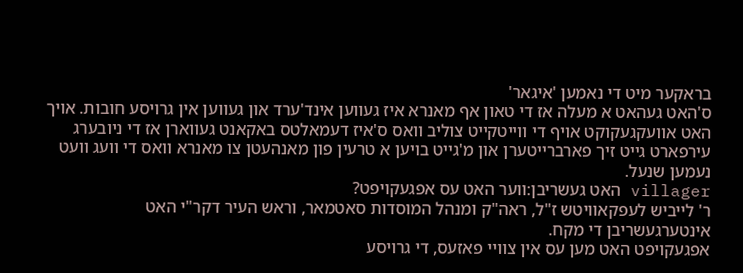בראקער מיט די נאמען 'איגאר'
ס'האט געהאט א מעלה אז די טאון אף מאנרא איז געווען אינד'ערד און געווען אין גרויסע חובות. אויך האט אוועקגעקוקט אויף די ווייטקייט צוליב וואס ס'איז דעמאלטס באקאנט געווארן אז די ניובערג עירפארט גייט זיך פארברייטערן און מ'גייט בויען א טרעין פון מאנהעטן צו מאנרא וואס די וועג וועט נעמען שנעל.
villager האט געשריבן:ווער האט עס אפגעקויפט?
ר' לייביש לעפקאוויטש ז"ל, ראה"ק ומנהל המוסדות סאטמאר, וראש העיר דקר"י האט אינטערגעשריבן די מקח.
אפגעקויפט האט מען עס אין צוויי פאזעס, די גרויסע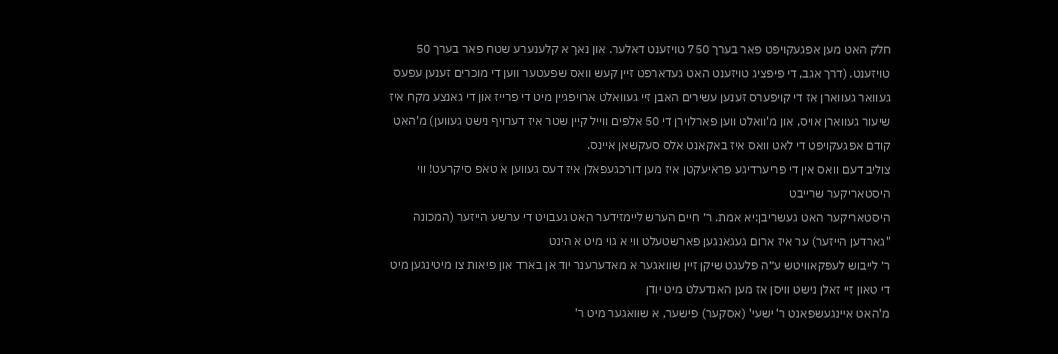חלק האט מען אפגעקויפט פאר בערך 750 טויזענט דאלער. און נאך א קלענערע שטח פאר בערך 50 טויזענט. (דרך אגב, די פיפציג טויזענט האט געדארפט זיין קעש וואס שפעטער ווען די מוכרים זענען עפעס געוואר געווארן אז די קויפערס זענען עשירים האבן זיי געוואלט ארויפגיין מיט די פרייז און די גאנצע מקח איז שיעור געווארן אויס, און מ'וואלט ווען פארלוירן די 50 אלפים ווייל קיין שטר איז דערויף נישט געווען) מ'האט קודם אפגעקויפט די לאט וואס איז באקאנט אלס סעקשאן איינס.
צוליב דעם וואס אין די פריערדיגע פראיעקטן איז מען דורכגעפאלן איז דעס געווען א טאפ סיקרעט! ווי היסטאריקער שרייבט
היסטאריקער האט געשריבן:יא אמת. ר׳ חיים הערש ליימזידער האט געבויט די ערשע הייזער (המכונה "גארדען הייזער) ער איז ארום געגאנגען פארשטעלט ווי א גוי מיט א הינט
ר׳ לייבוש לעפקאוויטש ע״ה פלעגט שיקן זיין שוואגער א מאדערענר יוד אן בארד און פיאות צו מיטינגען מיט די טאון זיי זאלן נישט וויסן אז מען האנדעלט מיט יודן
מ'האט איינגעשפאנט ר' ישעי' (אסקער) פישער, א שוואגער מיט ר'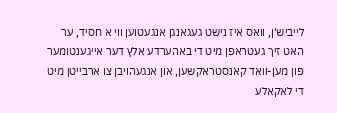לייביש'ן, וואס איז נישט געגאנגן אנגעטוען ווי א חסיד, ער האט זיך געטראפן מיט די באהערדע אלץ דער אייגענטומער פון מען-וואד קאנסטראקשען, און אנגעהויבן צו ארבייטן מיט די לאקאלע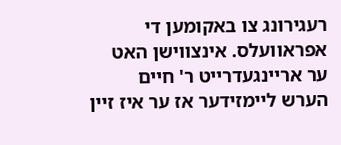רעגירונג צו באקומען די אפראוועלס. אינצווישן האט ער אריינגעדרייט ר' חיים הערש ליימזידער אז ער איז זיין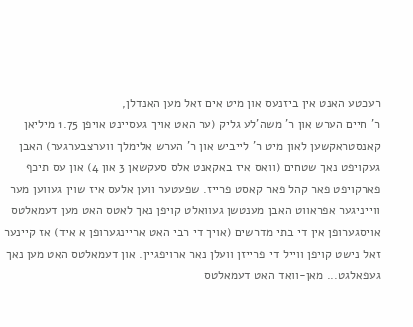רעכטע האנט אין ביזנעס און מיט אים זאל מען האנדלן,
ר' חיים הערש און ר' משה'לע גליק (ער האט אויך געסיינט אויפן 1.75 מיליאן קאנסטראקשען לאון מיט ר' לייביש און ר' הערש אלימלך ווערצבערגער) האבן געקויפט נאך שטחים (וואס איז באקאנט אלס סעקשאן 3 און 4) און עס תיכף פארקויפט פאר קהל פאר קאסט פרייז. שפעטער ווען אלעס איז שוין געווען מער ווייניגער אפראווט האבן מענטשן געוואלט קויפן נאך לאטס האט מען דעמאלטס אויסגערופן אין די בתי מדרשים (אויך די רבי האט אריינגערופן א איד) אז קיינער זאל נישט קויפן ווייל די פרייזן וועלן נאר ארויפגיין. און דעמאלטס האט מען נאך געפאלגט... מאן-וואד האט דעמאלטס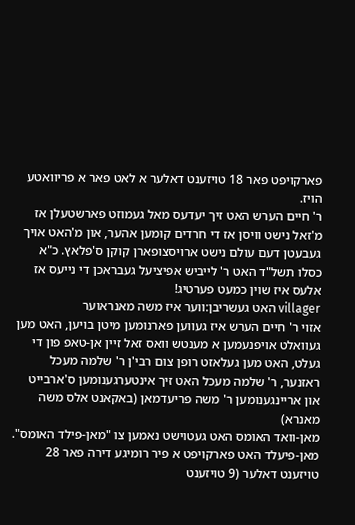פארקויפט פאר 18 טויזענט דאלער א לאט פאר א פריוואטע הויז.
ר' חיים הערש האט זיך יעדעס מאל געמוזט פארשטעלן אז מ'זאל נישט וויסן אז די חרדים קומען אהער, און מ'האט אויך געבעטן דעם עולם נישט ארויסצופארן קוקן ס'פלאץ. כ"א כסלו תשל"ד האט ר' לייביש אפיציעל געבראכן די נייעס אז אלעס איז שוין כמעט פערטיג!
villager האט געשריבן:ווער איז משה מאנראוער
אזוי ר' חיים הערש איז געווען פארנומען מיטן בויען, האט מען געוואלט אויפנעמען א מענטש וואס זאל זיין אן-טאפ פון די געלט, האט מען געלאזט רופן צום רבי'ן ר' שלמה מעכל ראזנער, ר' שלמה מעכל האט זיך אינטערגענומען ס'ארבייט און אריינגענומען ר' משה פריעדמאן (באקאנט אלס משה מאנרא)
מאן-וואד האומס האט געטוישט נאמען צו "מאן-פילד האומס". מאן-פיעלד האט פארקויפט א פיר רומיגע דירה פאר 28 טויזענט דאלער (9 טויזענט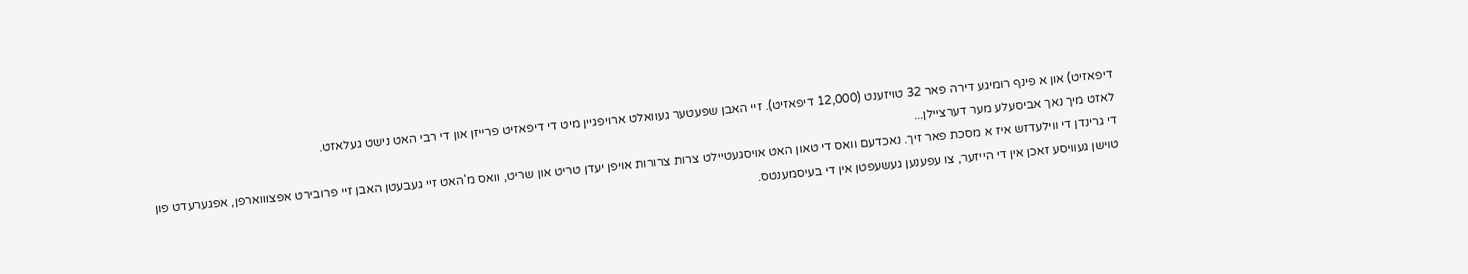דיפאזיט) און א פינף רומיגע דירה פאר 32 טויזענט (12,000 דיפאזיט). זיי האבן שפעטער געוואלט ארויפגיין מיט די דיפאזיט פרייזן און די רבי האט נישט געלאזט.
לאזט מיך נאך אביסעלע מער דערציילן...
די גרינדן די ווילעדזש איז א מסכת פאר זיך. נאכדעם וואס די טאון האט אויסגעטיילט צרות צרורות אויפן יעדן טריט און שריט, וואס מ'האט זיי געבעטן האבן זיי פרובירט אפצוווארפן, אפגערעדט פון טוישן געוויסע זאכן אין די הייזער, צו עפענען געשעפטן אין די בעיסמענטס.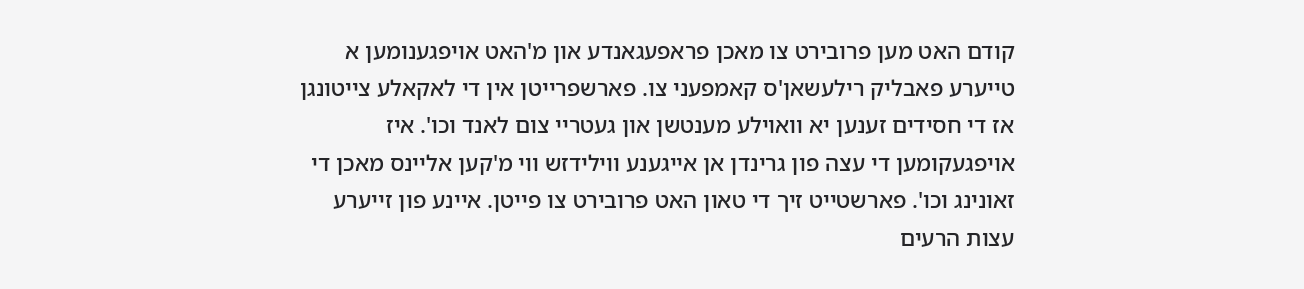קודם האט מען פרובירט צו מאכן פראפעגאנדע און מ'האט אויפגענומען א טייערע פאבליק רילעשאן'ס קאמפעני צו. פארשפרייטן אין די לאקאלע צייטונגן אז די חסידים זענען יא וואוילע מענטשן און געטריי צום לאנד וכו'. איז אויפגעקומען די עצה פון גרינדן אן אייגענע ווילידזש ווי מ'קען אליינס מאכן די זאונינג וכו'. פארשטייט זיך די טאון האט פרובירט צו פייטן. איינע פון זייערע עצות הרעים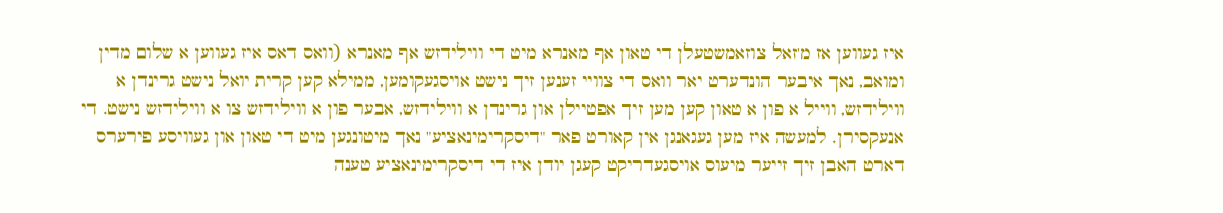איז געווען אז מ'זאל צוזאמשטעלן די טאון אף מאנרא מיט די ווילידזש אף מאנרא (וואס דאס איז געווען א שלום מדין ומואב, נאך איבער הונדערט יאר וואס די צוויי זענען זיך נישט אויסגעקומען, ממילא קען קרית יואל נישט גרינדן א ווילידזש, ווייל א פון א טאון קען מען זיך אפטיילן און גרינדן א ווילידזש, אבער פון א ווילידזש צו א ווילידזש נישט. די אנעקסירן. למעשה איז מען געגאנגן אין קאורט פאר "דיסקרימינאציע" נאך מיטונגען מיט די טאון און געוויסע פירערס דארט האבן זיך זייער מיעוס אויסגעדריקט קעגן יודן איז די דיסקרימינאציע טענה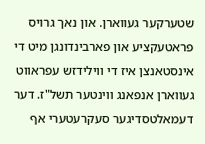שטערקער געווארן. און נאך גרויס פראטעקציע און פארבינדונגן מיט די אינסטאנצן איז די ווילידזש עפראווט געווארן אנפאנג ווינטער תשל"ז. דער דעמאלטסדיגער סעקרעטערי אף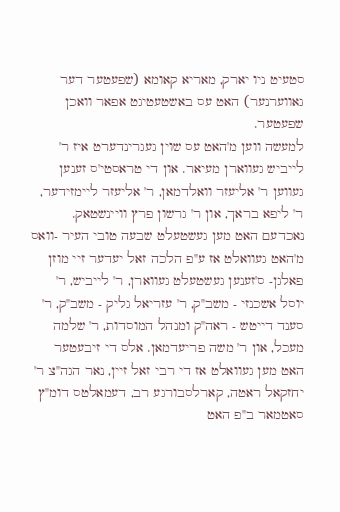סטעיט ניו יארק, מאריא קאומא (שפעטער דער גאווערנער) האט עס באשטעטיגט אפאר וואכן שפעטער.
למעשה ווען מ'האט עס שוין געגרינדערט איז ר' לייביש געווארן מעיאר. און די טראסטי'ס זענען געווען ר' אליעזר וואלדמאן, ר' אליעזר ליימזידער, ר' ליפא בראך, און ר' גרשון פרץ וויינשטאק.
נאכדעם האט מען געשטעלט שבעה טובי העיר -וואס מ'האט געוואלט אז ע"פ הלכה זאל יעדער זיי מוזן פאלגן- ס'זענען געשטעלט געווארן, ר' לייביש, ר' יוסל אשכנזי - משב"ק, ר' עזריאל גליק - משב"ק, ר' סענד דייטש - ראה"ק ומנהל המוסדות, ר' שלמה מעכל, און ר' משה פריעדמאן. אלס די זיבעטער האט מען געוואלט אז די רבי זאל זיין, נאר הגה"צ ר' יחזקאל ראטה, קארלסבורגע רב, דעמאלטס דומ"ץ סאטמאר ב"פ האט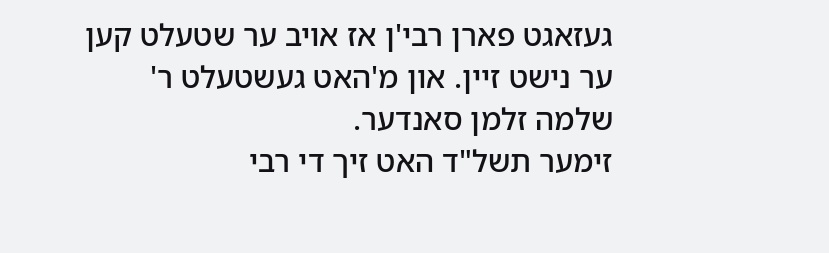געזאגט פארן רבי'ן אז אויב ער שטעלט קען ער נישט זיין. און מ'האט געשטעלט ר' שלמה זלמן סאנדער.
זימער תשל"ד האט זיך די רבי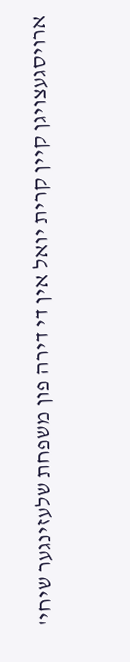ארויסגעצויגן קיין קרית יואל אין די דירה פון משפחת שלעזינגער שיחי'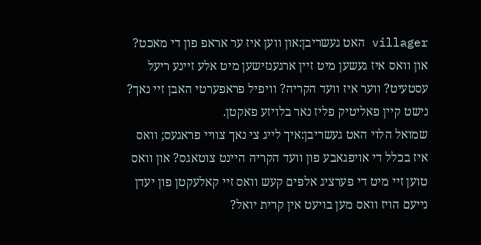villager האט געשריבן:און ווען איז ער אראפ פון די מאכט? און וואס איז געשען מיט זיין ארגענזישען מיט אלע זיינע ריעל עסטעיט? ווער איז וועד הקריה? וויפיל פראפערטי האבן זיי נאך? נישט קיין פאליטיק פליז נאר בלויזע פאקטן.
שמואל הלוי האט געשריבן:איך לייג צי נאך צוויי פראגעס; וואס איז בכלל די אויפגאבע פון וועד הקריה היינט צוטאגס? און וואס טוען זיי מיט די פערציג אלפים קעש וואס זיי קאלעקטן פון יעדן נייעם הויז וואס מען בויעט אין קרית יואל?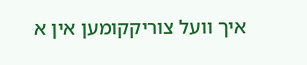איך וועל צוריקקומען אין א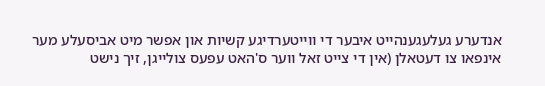אנדערע געלעגענהייט איבער די ווייטערדיגע קשיות און אפשר מיט אביסעלע מער אינפאו צו דעטאלן (אין די צייט זאל ווער ס'האט עפעס צולייגן, זיך נישט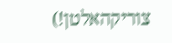צוריקהאלטן!)